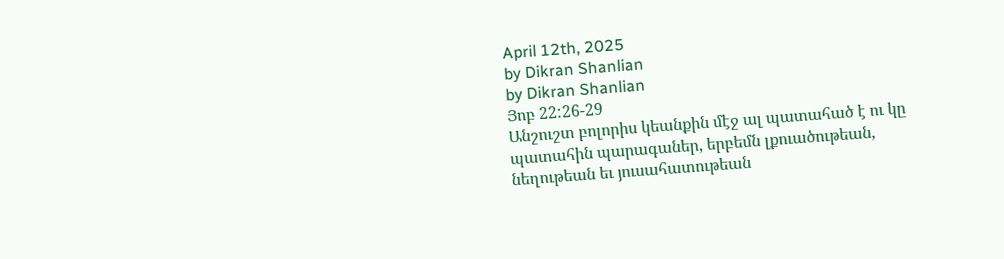April 12th, 2025
by Dikran Shanlian
by Dikran Shanlian
Յոբ 22:26-29
Անշուշտ բոլորիս կեանքին մէջ ալ պատահած է ու կը պատահին պարագաներ, երբեմն լքուածութեան, նեղութեան եւ յուսահատութեան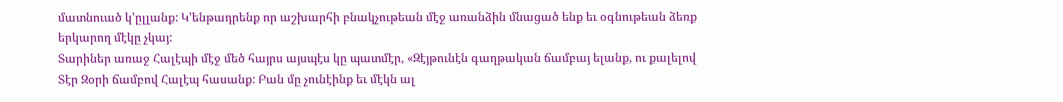մատնուած կ’ըլլանք: Կ՚ենթադրենք որ աշխարհի բնակչութեան մէջ առանձին մնացած ենք եւ օգնութեան ձեռք երկարող մէկը չկայ:
Տարիներ առաջ Հալէպի մէջ մեծ հայրս այսպէս կը պատմէր, «Զէյթունէն գաղթական ճամբայ ելանք, ու քալելով Տէր Զօրի ճամբով Հալէպ հասանք: Բան մը չունէինք եւ մէկն ալ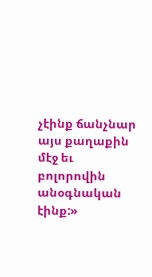չէինք ճանչնար այս քաղաքին մէջ եւ բոլորովին անօգնական էինք:»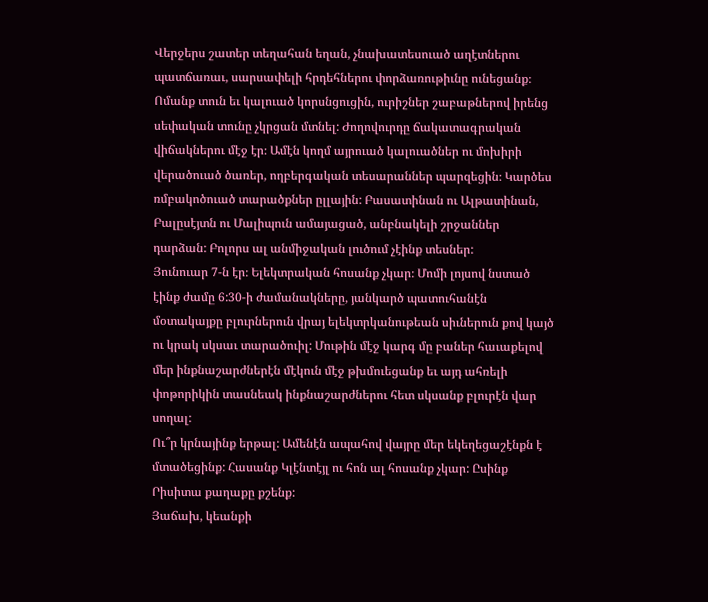Վերջերս շատեր տեղահան եղան, չնախատեսուած աղէտներու պատճառաւ, սարսափելի հրդեհներու փորձառութիւնը ունեցանք։ Ոմանք տուն եւ կալուած կորսնցուցին, ուրիշներ շաբաթներով իրենց սեփական տունը չկրցան մտնել: Ժողովուրդը ճակատագրական վիճակներու մէջ էր։ Ամէն կողմ այրուած կալուածներ ու մոխիրի վերածուած ծառեր, ողբերգական տեսարաններ պարզեցին։ Կարծես ռմբակոծուած տարածքներ ըլլային: Բասատինան ու Ալթատինան, Բալըսէյտն ու Մալիպուն ամայացած, անբնակելի շրջաններ դարձան: Բոլորս ալ անմիջական լուծում չէինք տեսներ:
Յունուար 7-ն էր։ Ելեկտրական հոսանք չկար։ Մոմի լոյսով նստած էինք ժամը 6:30-ի ժամանակները, յանկարծ պատուհանէն մօտակայքը բլուրներուն վրայ ելեկտրկանութեան սիւներուն քով կայծ ու կրակ սկսաւ տարածուիլ: Մութին մէջ կարգ մը բաներ հաւաքելով մեր ինքնաշարժներէն մէկուն մէջ թխմուեցանք եւ այդ ահռելի փոթորիկին տասնեակ ինքնաշարժներու հետ սկսանք բլուրէն վար սողալ:
Ու՞ր կրնայինք երթալ: Ամենէն ապահով վայրը մեր եկեղեցաշէնքն է մտածեցինք: Հասանք Կլէնտէյլ ու հոն ալ հոսանք չկար: Ըսինք Րիսիտա քաղաքը քշենք:
Յաճախ, կեանքի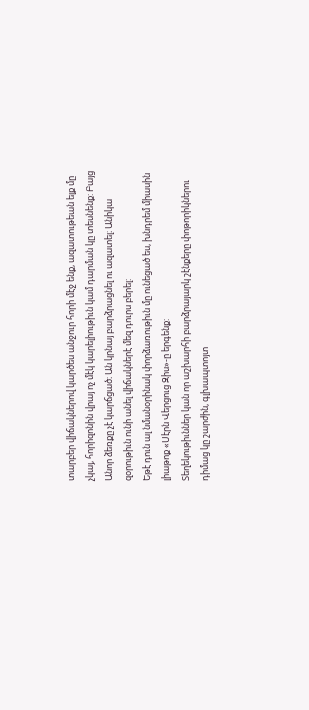տարբեր վիճակներով կարծես անջուր հորի մէջ ենք, ազատութեան ելք մը չկայ, հորիզոնին վրայ ոչ մէկ կարելիութիւն կամ դարման կը տեսնենք: Բայց Անոր ձեռքը չէ կարճցած։ Ան կրնայ բարձրացնել ու ազատել։ Անիկա զօրութիւն ունի անել վիճակներէ մեզ դուրս բերել:
Եթէ դուն ալ նմանօրինակ փորձառութիւն մը ունեցած ես, խնդրեմ միասին լիաթոք «Սէրն Վերցուց Զիս»-ը երգենք:
Տեղեկութիւններ կան որ աշխարհի բարձրայարկ շէնքերը փոթորիկներու դիմաց կը շարժին, գլխապտոյտ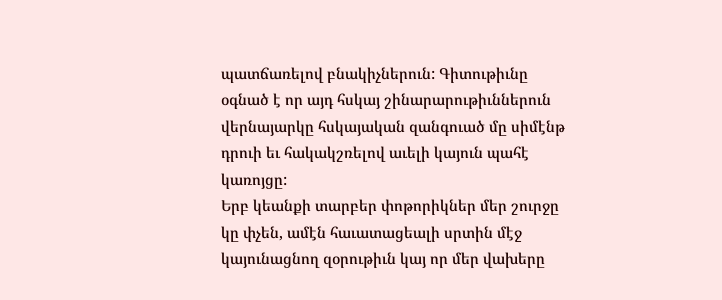պատճառելով բնակիչներուն: Գիտութիւնը օգնած է որ այդ հսկայ շինարարութիւններուն վերնայարկը հսկայական զանգուած մը սիմէնթ դրուի եւ հակակշռելով աւելի կայուն պահէ կառոյցը:
Երբ կեանքի տարբեր փոթորիկներ մեր շուրջը կը փչեն, ամէն հաւատացեալի սրտին մէջ կայունացնող զօրութիւն կայ որ մեր վախերը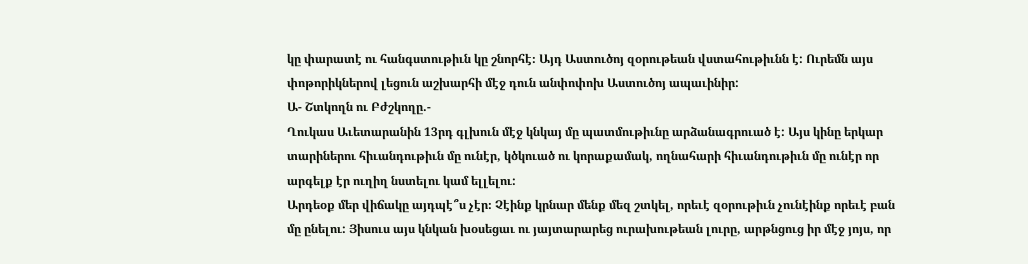կը փարատէ ու հանգստութիւն կը շնորհէ։ Այդ Աստուծոյ զօրութեան վստահութիւնն է: Ուրեմն այս փոթորիկներով լեցուն աշխարհի մէջ դուն անփոփոխ Աստուծոյ ապաւինիր:
Ա- Շտկողն ու Բժշկողը.-
Ղուկաս Աւետարանին 13րդ գլխուն մէջ կնկայ մը պատմութիւնը արձանագրուած է: Այս կինը երկար տարիներու հիւանդութիւն մը ունէր, կծկուած ու կորաքամակ, ողնահարի հիւանդութիւն մը ունէր որ արգելք էր ուղիղ նստելու կամ ելլելու:
Արդեօք մեր վիճակը այդպէ՞ս չէր։ Չէինք կրնար մենք մեզ շտկել, որեւէ զօրութիւն չունէինք որեւէ բան մը ընելու: Յիսուս այս կնկան խօսեցաւ ու յայտարարեց ուրախութեան լուրը, արթնցուց իր մէջ յոյս, որ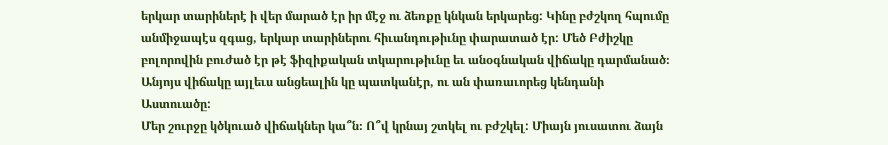երկար տարիներէ ի վեր մարած էր իր մէջ ու ձեռքը կնկան երկարեց: Կինը բժշկող հպումը անմիջապէս զգաց, երկար տարիներու հիւանդութիւնը փարատած էր: Մեծ Բժիշկը բոլորովին բուժած էր թէ ֆիզիքական տկարութիւնը եւ անօգնական վիճակը դարմանած։ Անյոյս վիճակը այլեւս անցեալին կը պատկանէր, ու ան փառաւորեց կենդանի Աստուածը:
Մեր շուրջը կծկուած վիճակներ կա՞ն։ Ո՞վ կրնայ շտկել ու բժշկել: Միայն յուսատու ձայն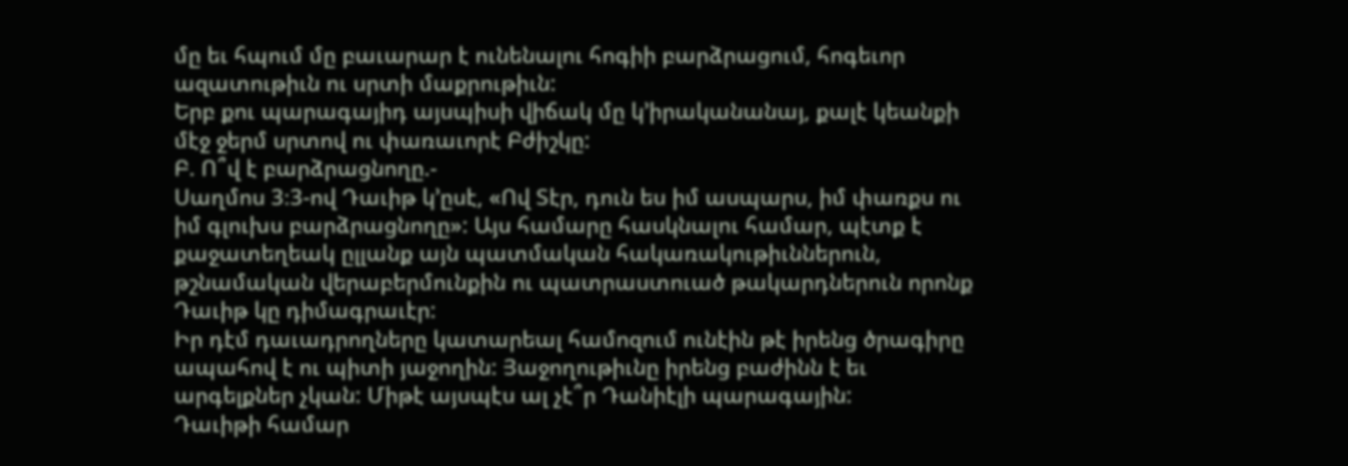մը եւ հպում մը բաւարար է ունենալու հոգիի բարձրացում, հոգեւոր ազատութիւն ու սրտի մաքրութիւն:
Երբ քու պարագայիդ այսպիսի վիճակ մը կ’իրականանայ, քալէ կեանքի մէջ ջերմ սրտով ու փառաւորէ Բժիշկը:
Բ. Ո՞վ է բարձրացնողը.-
Սաղմոս 3։3-ով Դաւիթ կ’ըսէ, «Ով Տէր, դուն ես իմ ասպարս, իմ փառքս ու իմ գլուխս բարձրացնողը»: Այս համարը հասկնալու համար, պէտք է քաջատեղեակ ըլլանք այն պատմական հակառակութիւններուն, թշնամական վերաբերմունքին ու պատրաստուած թակարդներուն որոնք Դաւիթ կը դիմագրաւէր:
Իր դէմ դաւադրողները կատարեալ համոզում ունէին թէ իրենց ծրագիրը ապահով է ու պիտի յաջողին: Յաջողութիւնը իրենց բաժինն է եւ արգելքներ չկան: Միթէ այսպէս ալ չէ՞ր Դանիէլի պարագային:
Դաւիթի համար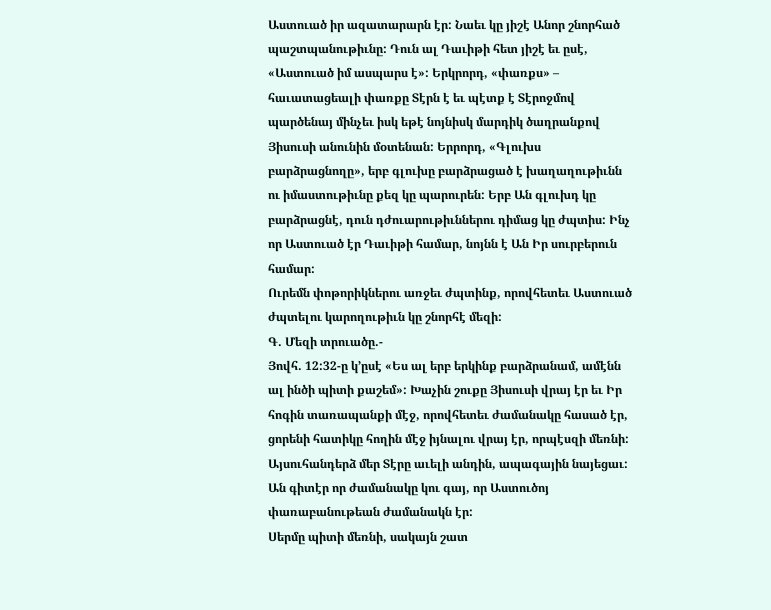Աստուած իր ազատարարն էր: Նաեւ կը յիշէ Անոր շնորհած պաշտպանութիւնը: Դուն ալ Դաւիթի հետ յիշէ եւ ըսէ, «Աստուած իմ ասպարս է»: Երկրորդ, «փառքս» – հաւատացեալի փառքը Տէրն է եւ պէտք է Տէրոջմով պարծենայ մինչեւ իսկ եթէ նոյնիսկ մարդիկ ծաղրանքով Յիսուսի անունին մօտենան: Երրորդ, «Գլուխս բարձրացնողը», երբ գլուխը բարձրացած է խաղաղութիւնն ու իմաստութիւնը քեզ կը պարուրեն: Երբ Ան գլուխդ կը բարձրացնէ, դուն դժուարութիւններու դիմաց կը ժպտիս: Ինչ որ Աստուած էր Դաւիթի համար, նոյնն է Ան Իր սուրբերուն համար:
Ուրեմն փոթորիկներու առջեւ ժպտինք, որովհետեւ Աստուած ժպտելու կարողութիւն կը շնորհէ մեզի:
Գ. Մեզի տրուածը.-
Յովհ. 12:32-ը կ’ըսէ «Ես ալ երբ երկինք բարձրանամ, ամէնն ալ ինծի պիտի քաշեմ»: Խաչին շուքը Յիսուսի վրայ էր եւ Իր հոգին տառապանքի մէջ, որովհետեւ ժամանակը հասած էր, ցորենի հատիկը հողին մէջ իյնալու վրայ էր, որպէսզի մեռնի: Այսուհանդերձ մեր Տէրը աւելի անդին, ապագային նայեցաւ: Ան գիտէր որ ժամանակը կու գայ, որ Աստուծոյ փառաբանութեան ժամանակն էր:
Սերմը պիտի մեռնի, սակայն շատ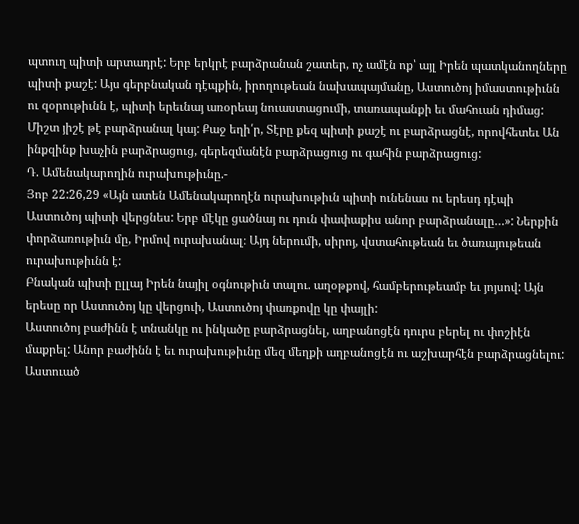պտուղ պիտի արտադրէ: Երբ երկրէ բարձրանան շատեր, ոչ ամէն ոք՝ այլ Իրեն պատկանողները պիտի քաշէ: Այս գերբնական դէպքին, իրողութեան նախապայմանը, Աստուծոյ իմաստութիւնն ու զօրութիւնն է, պիտի երեւնայ առօրեայ նուաստացումի, տառապանքի եւ մահուան դիմաց: Միշտ յիշէ թէ բարձրանալ կայ: Քաջ եղի՛ր, Տէրը քեզ պիտի քաշէ ու բարձրացնէ, որովհետեւ Ան ինքզինք խաչին բարձրացուց, գերեզմանէն բարձրացուց ու գահին բարձրացուց:
Դ. Ամենակարողին ուրախութիւնը.-
Յոբ 22:26,29 «Այն ատեն Ամենակարողէն ուրախութիւն պիտի ունենաս ու երեսդ դէպի Աստուծոյ պիտի վերցնես: Երբ մէկը ցածնայ ու դուն փափաքիս անոր բարձրանալը…»: Ներքին փորձառութիւն մը, Իրմով ուրախանալ։ Այդ ներումի, սիրոյ, վստահութեան եւ ծառայութեան ուրախութիւնն է:
Բնական պիտի ըլլայ Իրեն նայիլ օգնութիւն տալու. աղօթքով, համբերութեամբ եւ յոյսով: Այն երեսը որ Աստուծոյ կը վերցուի, Աստուծոյ փառքովը կը փայլի:
Աստուծոյ բաժինն է տնանկը ու ինկածը բարձրացնել, աղբանոցէն դուրս բերել ու փոշիէն մաքրել: Անոր բաժինն է եւ ուրախութիւնը մեզ մեղքի աղբանոցէն ու աշխարհէն բարձրացնելու:
Աստուած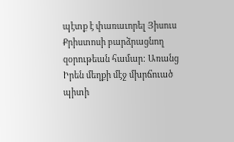պէտք է փառաւորել Յիսուս Քրիստոսի բարձրացնող զօրութեան համար: Առանց Իրեն մեղքի մէջ մխրճուած պիտի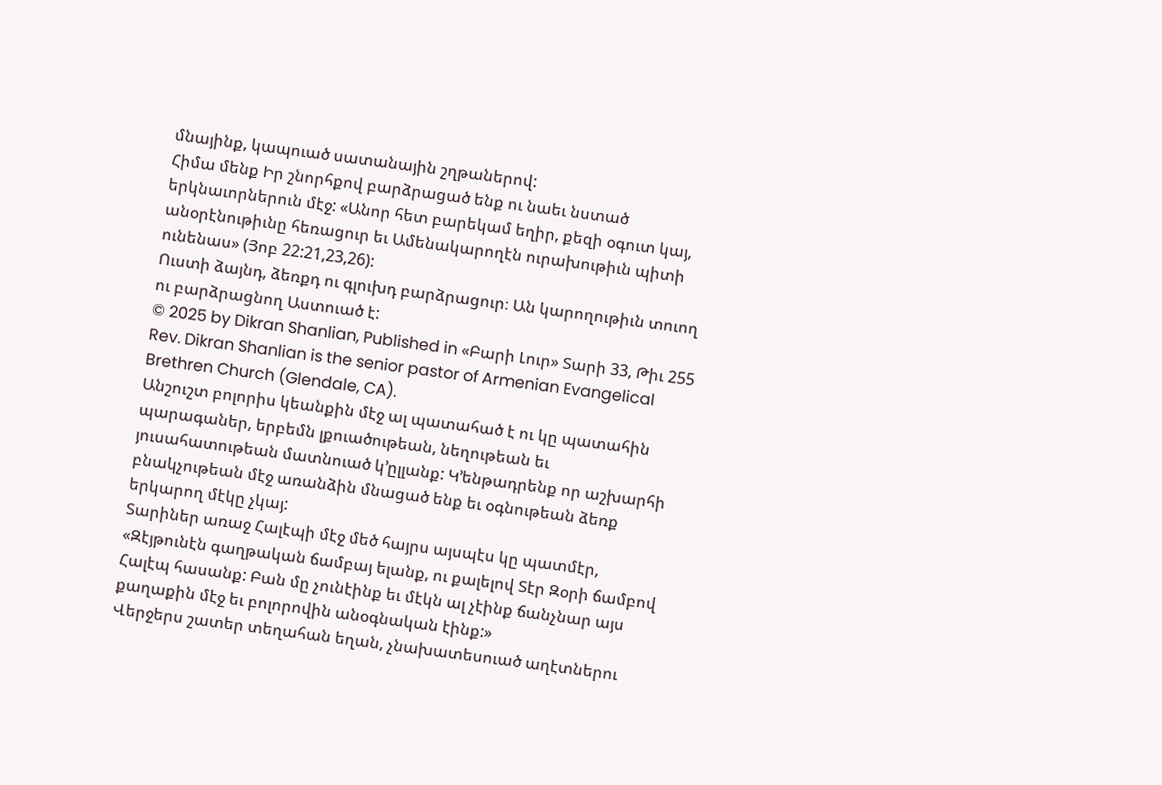մնայինք, կապուած սատանային շղթաներով:
Հիմա մենք Իր շնորհքով բարձրացած ենք ու նաեւ նստած երկնաւորներուն մէջ: «Անոր հետ բարեկամ եղիր, քեզի օգուտ կայ, անօրէնութիւնը հեռացուր եւ Ամենակարողէն ուրախութիւն պիտի ունենաս» (Յոբ 22:21,23,26):
Ուստի ձայնդ, ձեռքդ ու գլուխդ բարձրացուր։ Ան կարողութիւն տուող ու բարձրացնող Աստուած է:
© 2025 by Dikran Shanlian, Published in «Բարի Լուր» Տարի 33, Թիւ 255
Rev. Dikran Shanlian is the senior pastor of Armenian Evangelical Brethren Church (Glendale, CA).
Անշուշտ բոլորիս կեանքին մէջ ալ պատահած է ու կը պատահին պարագաներ, երբեմն լքուածութեան, նեղութեան եւ յուսահատութեան մատնուած կ’ըլլանք: Կ՚ենթադրենք որ աշխարհի բնակչութեան մէջ առանձին մնացած ենք եւ օգնութեան ձեռք երկարող մէկը չկայ:
Տարիներ առաջ Հալէպի մէջ մեծ հայրս այսպէս կը պատմէր, «Զէյթունէն գաղթական ճամբայ ելանք, ու քալելով Տէր Զօրի ճամբով Հալէպ հասանք: Բան մը չունէինք եւ մէկն ալ չէինք ճանչնար այս քաղաքին մէջ եւ բոլորովին անօգնական էինք:»
Վերջերս շատեր տեղահան եղան, չնախատեսուած աղէտներու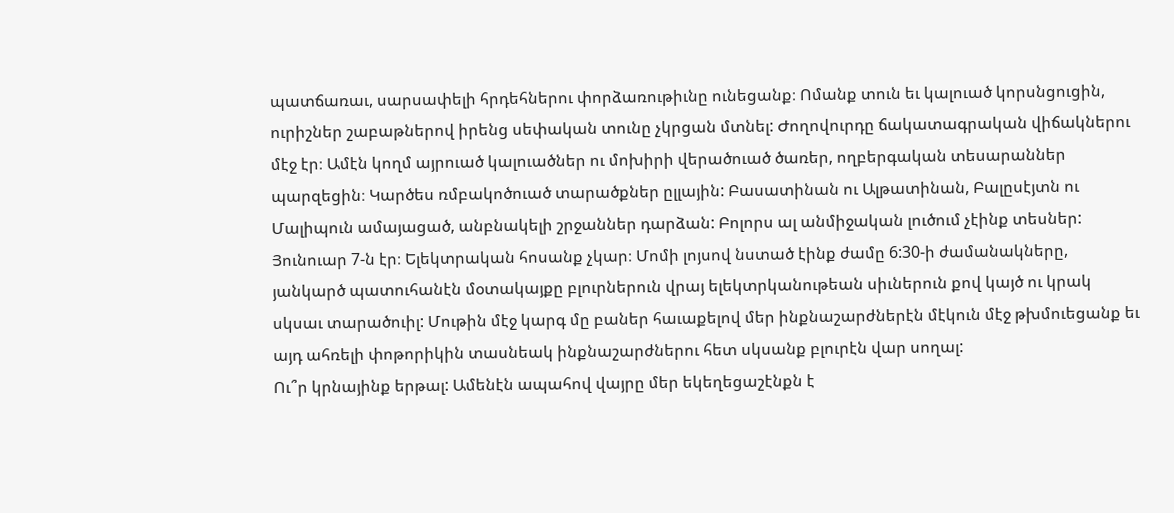պատճառաւ, սարսափելի հրդեհներու փորձառութիւնը ունեցանք։ Ոմանք տուն եւ կալուած կորսնցուցին, ուրիշներ շաբաթներով իրենց սեփական տունը չկրցան մտնել: Ժողովուրդը ճակատագրական վիճակներու մէջ էր։ Ամէն կողմ այրուած կալուածներ ու մոխիրի վերածուած ծառեր, ողբերգական տեսարաններ պարզեցին։ Կարծես ռմբակոծուած տարածքներ ըլլային: Բասատինան ու Ալթատինան, Բալըսէյտն ու Մալիպուն ամայացած, անբնակելի շրջաններ դարձան: Բոլորս ալ անմիջական լուծում չէինք տեսներ:
Յունուար 7-ն էր։ Ելեկտրական հոսանք չկար։ Մոմի լոյսով նստած էինք ժամը 6:30-ի ժամանակները, յանկարծ պատուհանէն մօտակայքը բլուրներուն վրայ ելեկտրկանութեան սիւներուն քով կայծ ու կրակ սկսաւ տարածուիլ: Մութին մէջ կարգ մը բաներ հաւաքելով մեր ինքնաշարժներէն մէկուն մէջ թխմուեցանք եւ այդ ահռելի փոթորիկին տասնեակ ինքնաշարժներու հետ սկսանք բլուրէն վար սողալ:
Ու՞ր կրնայինք երթալ: Ամենէն ապահով վայրը մեր եկեղեցաշէնքն է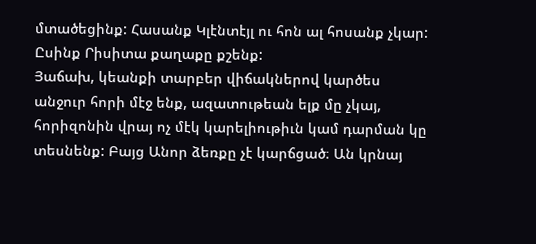մտածեցինք: Հասանք Կլէնտէյլ ու հոն ալ հոսանք չկար: Ըսինք Րիսիտա քաղաքը քշենք:
Յաճախ, կեանքի տարբեր վիճակներով կարծես անջուր հորի մէջ ենք, ազատութեան ելք մը չկայ, հորիզոնին վրայ ոչ մէկ կարելիութիւն կամ դարման կը տեսնենք: Բայց Անոր ձեռքը չէ կարճցած։ Ան կրնայ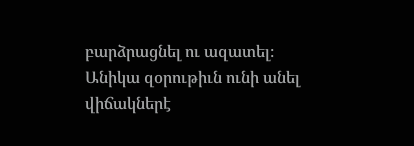բարձրացնել ու ազատել։ Անիկա զօրութիւն ունի անել վիճակներէ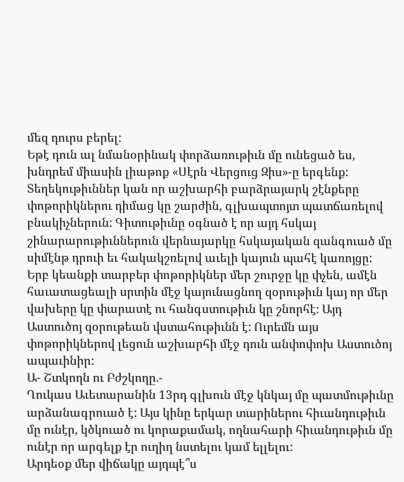մեզ դուրս բերել:
Եթէ դուն ալ նմանօրինակ փորձառութիւն մը ունեցած ես, խնդրեմ միասին լիաթոք «Սէրն Վերցուց Զիս»-ը երգենք:
Տեղեկութիւններ կան որ աշխարհի բարձրայարկ շէնքերը փոթորիկներու դիմաց կը շարժին, գլխապտոյտ պատճառելով բնակիչներուն: Գիտութիւնը օգնած է որ այդ հսկայ շինարարութիւններուն վերնայարկը հսկայական զանգուած մը սիմէնթ դրուի եւ հակակշռելով աւելի կայուն պահէ կառոյցը:
Երբ կեանքի տարբեր փոթորիկներ մեր շուրջը կը փչեն, ամէն հաւատացեալի սրտին մէջ կայունացնող զօրութիւն կայ որ մեր վախերը կը փարատէ ու հանգստութիւն կը շնորհէ։ Այդ Աստուծոյ զօրութեան վստահութիւնն է: Ուրեմն այս փոթորիկներով լեցուն աշխարհի մէջ դուն անփոփոխ Աստուծոյ ապաւինիր:
Ա- Շտկողն ու Բժշկողը.-
Ղուկաս Աւետարանին 13րդ գլխուն մէջ կնկայ մը պատմութիւնը արձանագրուած է: Այս կինը երկար տարիներու հիւանդութիւն մը ունէր, կծկուած ու կորաքամակ, ողնահարի հիւանդութիւն մը ունէր որ արգելք էր ուղիղ նստելու կամ ելլելու:
Արդեօք մեր վիճակը այդպէ՞ս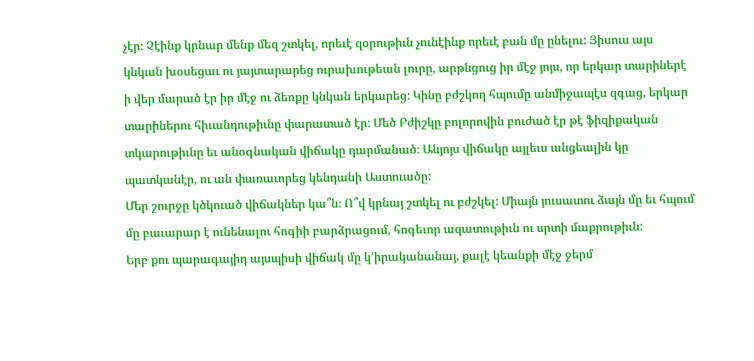չէր։ Չէինք կրնար մենք մեզ շտկել, որեւէ զօրութիւն չունէինք որեւէ բան մը ընելու: Յիսուս այս կնկան խօսեցաւ ու յայտարարեց ուրախութեան լուրը, արթնցուց իր մէջ յոյս, որ երկար տարիներէ ի վեր մարած էր իր մէջ ու ձեռքը կնկան երկարեց: Կինը բժշկող հպումը անմիջապէս զգաց, երկար տարիներու հիւանդութիւնը փարատած էր: Մեծ Բժիշկը բոլորովին բուժած էր թէ ֆիզիքական տկարութիւնը եւ անօգնական վիճակը դարմանած։ Անյոյս վիճակը այլեւս անցեալին կը պատկանէր, ու ան փառաւորեց կենդանի Աստուածը:
Մեր շուրջը կծկուած վիճակներ կա՞ն։ Ո՞վ կրնայ շտկել ու բժշկել: Միայն յուսատու ձայն մը եւ հպում մը բաւարար է ունենալու հոգիի բարձրացում, հոգեւոր ազատութիւն ու սրտի մաքրութիւն:
Երբ քու պարագայիդ այսպիսի վիճակ մը կ’իրականանայ, քալէ կեանքի մէջ ջերմ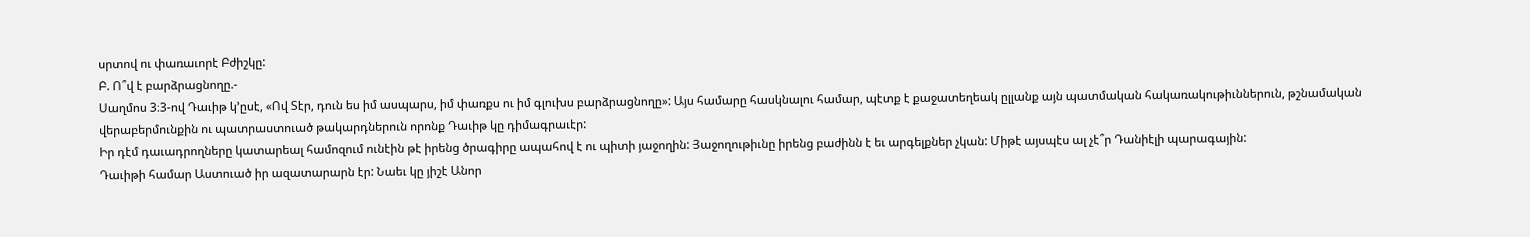սրտով ու փառաւորէ Բժիշկը:
Բ. Ո՞վ է բարձրացնողը.-
Սաղմոս 3։3-ով Դաւիթ կ’ըսէ, «Ով Տէր, դուն ես իմ ասպարս, իմ փառքս ու իմ գլուխս բարձրացնողը»: Այս համարը հասկնալու համար, պէտք է քաջատեղեակ ըլլանք այն պատմական հակառակութիւններուն, թշնամական վերաբերմունքին ու պատրաստուած թակարդներուն որոնք Դաւիթ կը դիմագրաւէր:
Իր դէմ դաւադրողները կատարեալ համոզում ունէին թէ իրենց ծրագիրը ապահով է ու պիտի յաջողին: Յաջողութիւնը իրենց բաժինն է եւ արգելքներ չկան: Միթէ այսպէս ալ չէ՞ր Դանիէլի պարագային:
Դաւիթի համար Աստուած իր ազատարարն էր: Նաեւ կը յիշէ Անոր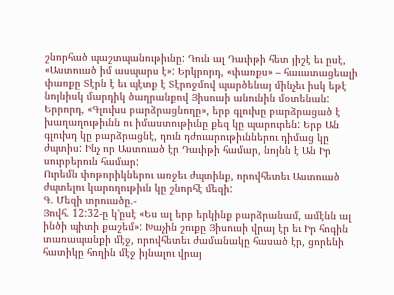շնորհած պաշտպանութիւնը: Դուն ալ Դաւիթի հետ յիշէ եւ ըսէ, «Աստուած իմ ասպարս է»: Երկրորդ, «փառքս» – հաւատացեալի փառքը Տէրն է եւ պէտք է Տէրոջմով պարծենայ մինչեւ իսկ եթէ նոյնիսկ մարդիկ ծաղրանքով Յիսուսի անունին մօտենան: Երրորդ, «Գլուխս բարձրացնողը», երբ գլուխը բարձրացած է խաղաղութիւնն ու իմաստութիւնը քեզ կը պարուրեն: Երբ Ան գլուխդ կը բարձրացնէ, դուն դժուարութիւններու դիմաց կը ժպտիս: Ինչ որ Աստուած էր Դաւիթի համար, նոյնն է Ան Իր սուրբերուն համար:
Ուրեմն փոթորիկներու առջեւ ժպտինք, որովհետեւ Աստուած ժպտելու կարողութիւն կը շնորհէ մեզի:
Գ. Մեզի տրուածը.-
Յովհ. 12:32-ը կ’ըսէ «Ես ալ երբ երկինք բարձրանամ, ամէնն ալ ինծի պիտի քաշեմ»: Խաչին շուքը Յիսուսի վրայ էր եւ Իր հոգին տառապանքի մէջ, որովհետեւ ժամանակը հասած էր, ցորենի հատիկը հողին մէջ իյնալու վրայ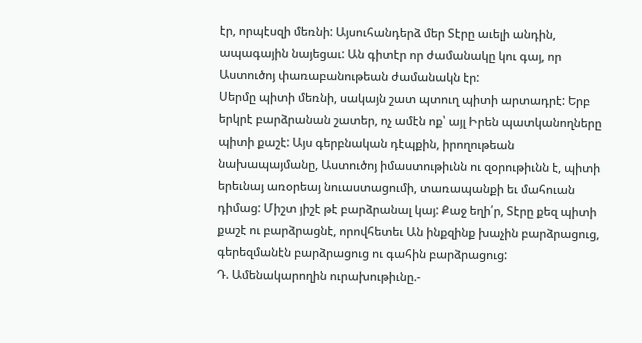էր, որպէսզի մեռնի: Այսուհանդերձ մեր Տէրը աւելի անդին, ապագային նայեցաւ: Ան գիտէր որ ժամանակը կու գայ, որ Աստուծոյ փառաբանութեան ժամանակն էր:
Սերմը պիտի մեռնի, սակայն շատ պտուղ պիտի արտադրէ: Երբ երկրէ բարձրանան շատեր, ոչ ամէն ոք՝ այլ Իրեն պատկանողները պիտի քաշէ: Այս գերբնական դէպքին, իրողութեան նախապայմանը, Աստուծոյ իմաստութիւնն ու զօրութիւնն է, պիտի երեւնայ առօրեայ նուաստացումի, տառապանքի եւ մահուան դիմաց: Միշտ յիշէ թէ բարձրանալ կայ: Քաջ եղի՛ր, Տէրը քեզ պիտի քաշէ ու բարձրացնէ, որովհետեւ Ան ինքզինք խաչին բարձրացուց, գերեզմանէն բարձրացուց ու գահին բարձրացուց:
Դ. Ամենակարողին ուրախութիւնը.-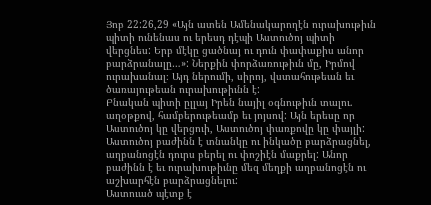Յոբ 22:26,29 «Այն ատեն Ամենակարողէն ուրախութիւն պիտի ունենաս ու երեսդ դէպի Աստուծոյ պիտի վերցնես: Երբ մէկը ցածնայ ու դուն փափաքիս անոր բարձրանալը…»: Ներքին փորձառութիւն մը, Իրմով ուրախանալ։ Այդ ներումի, սիրոյ, վստահութեան եւ ծառայութեան ուրախութիւնն է:
Բնական պիտի ըլլայ Իրեն նայիլ օգնութիւն տալու. աղօթքով, համբերութեամբ եւ յոյսով: Այն երեսը որ Աստուծոյ կը վերցուի, Աստուծոյ փառքովը կը փայլի:
Աստուծոյ բաժինն է տնանկը ու ինկածը բարձրացնել, աղբանոցէն դուրս բերել ու փոշիէն մաքրել: Անոր բաժինն է եւ ուրախութիւնը մեզ մեղքի աղբանոցէն ու աշխարհէն բարձրացնելու:
Աստուած պէտք է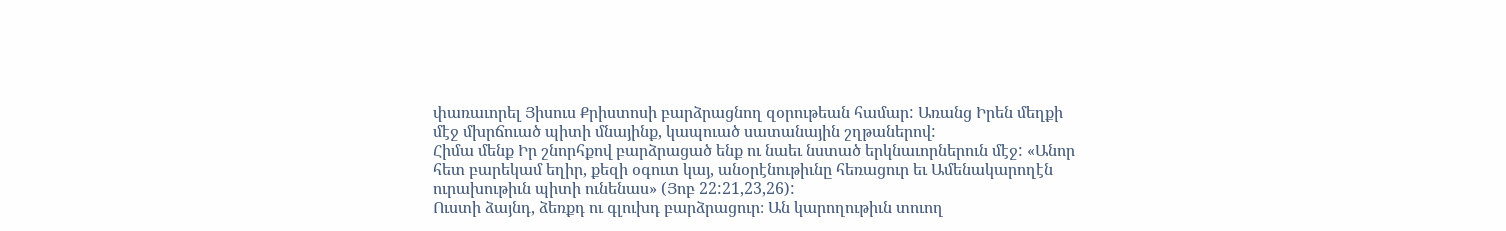փառաւորել Յիսուս Քրիստոսի բարձրացնող զօրութեան համար: Առանց Իրեն մեղքի մէջ մխրճուած պիտի մնայինք, կապուած սատանային շղթաներով:
Հիմա մենք Իր շնորհքով բարձրացած ենք ու նաեւ նստած երկնաւորներուն մէջ: «Անոր հետ բարեկամ եղիր, քեզի օգուտ կայ, անօրէնութիւնը հեռացուր եւ Ամենակարողէն ուրախութիւն պիտի ունենաս» (Յոբ 22:21,23,26):
Ուստի ձայնդ, ձեռքդ ու գլուխդ բարձրացուր։ Ան կարողութիւն տուող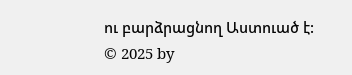ու բարձրացնող Աստուած է:
© 2025 by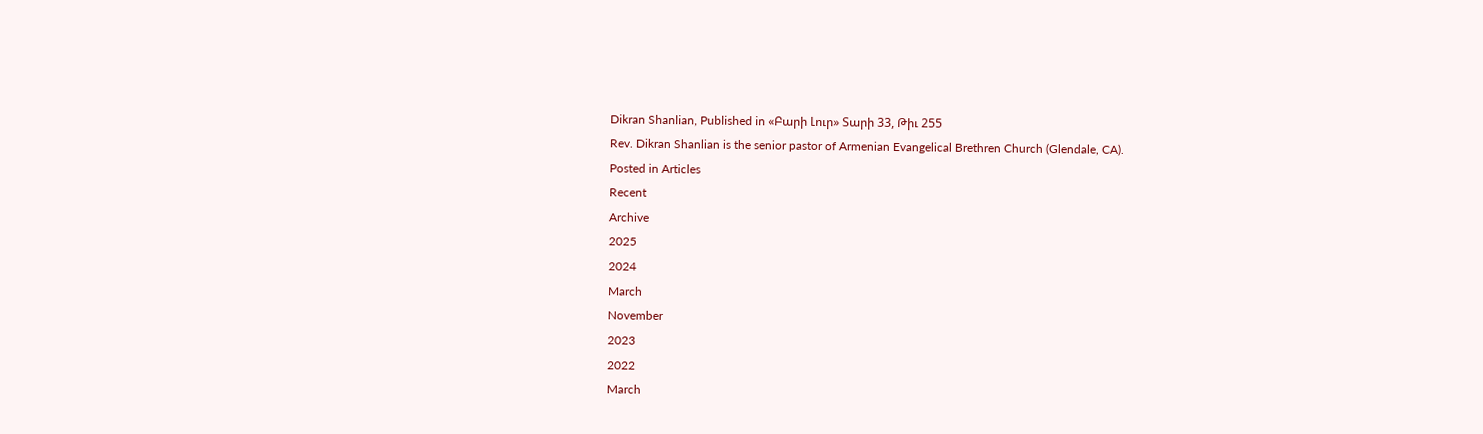Dikran Shanlian, Published in «Բարի Լուր» Տարի 33, Թիւ 255
Rev. Dikran Shanlian is the senior pastor of Armenian Evangelical Brethren Church (Glendale, CA).
Posted in Articles
Recent
Archive
2025
2024
March
November
2023
2022
March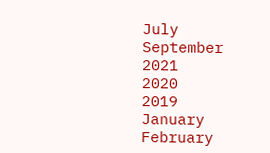July
September
2021
2020
2019
January
February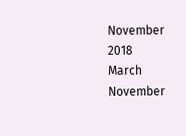November
2018
March
November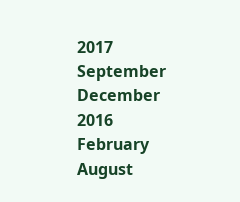2017
September
December
2016
February
August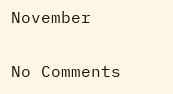November

No Comments